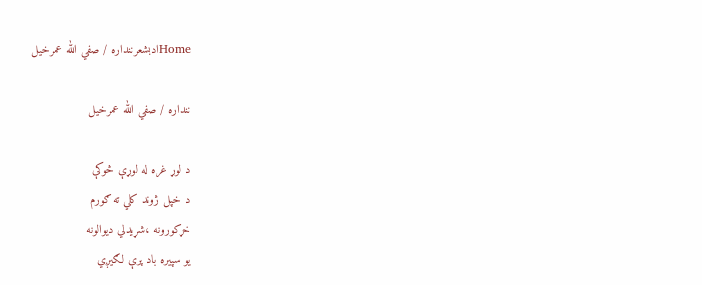Homeادبشعرننداره / صفي الله عمرخیل

ننداره / صفي الله عمرخیل

د لوړ غره له لوړې څوکې
د خپل ژوند کلي ته ګورم
خړکورونه ،شړیدلي دیوالونه
یو سپیره باد پرې لګیږي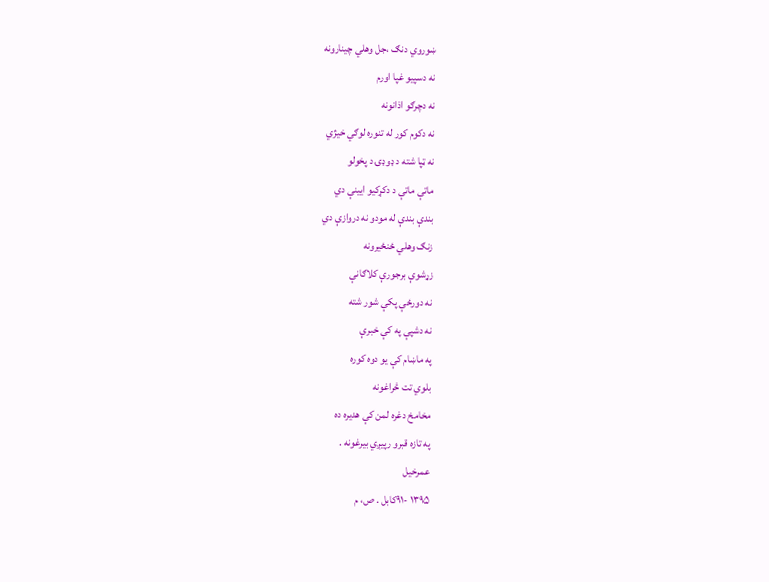ښوروي دنګ ،جل وهلي چینارونه
نه دسپیو غپا اورم
نه دچرګو اذانونه
نه دکوم کور له تنوره لوګي خیژي
نه ټپا شته د ډوډۍ د پخولو
ماتې ماتې د دکړکیو ايینې دي
بندې بندې له مودو نه دروازې دي
زنګ وهلي ځنځیرونه
زړشوې برجورې کلاګانې
نه دورځې پکې شور شته
نه دشپې په کې خبرې
په ماښام کې یو دوه کوره
بلوي تت څراغونه
مخامخ دغره لمن کې هدیره ده
په تازه قبرو رپيږي بیرغونه .
عمرخیل
۱۳۹۵ -۹۱کابل . ص، م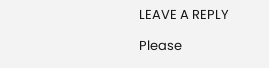LEAVE A REPLY

Please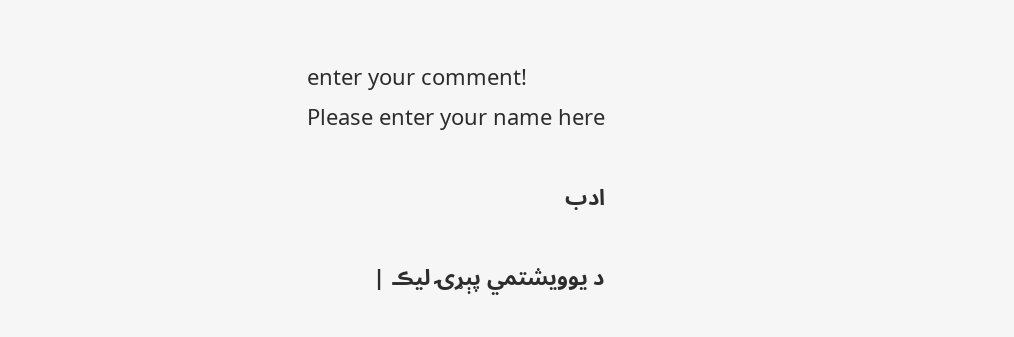enter your comment!
Please enter your name here

ادب

د يوويشتمي پېړۍ ليڪ |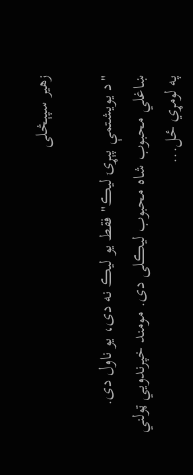زهير سپېڅلی

"د يويشتمې پېړۍ ليڪ" فقط يو ليڪ نه دی، يو ناول دی. ښاغلي محبوب شاه محبوب ليڪلی دی. مومند خپرندويي ټولني په لومړي ځل...